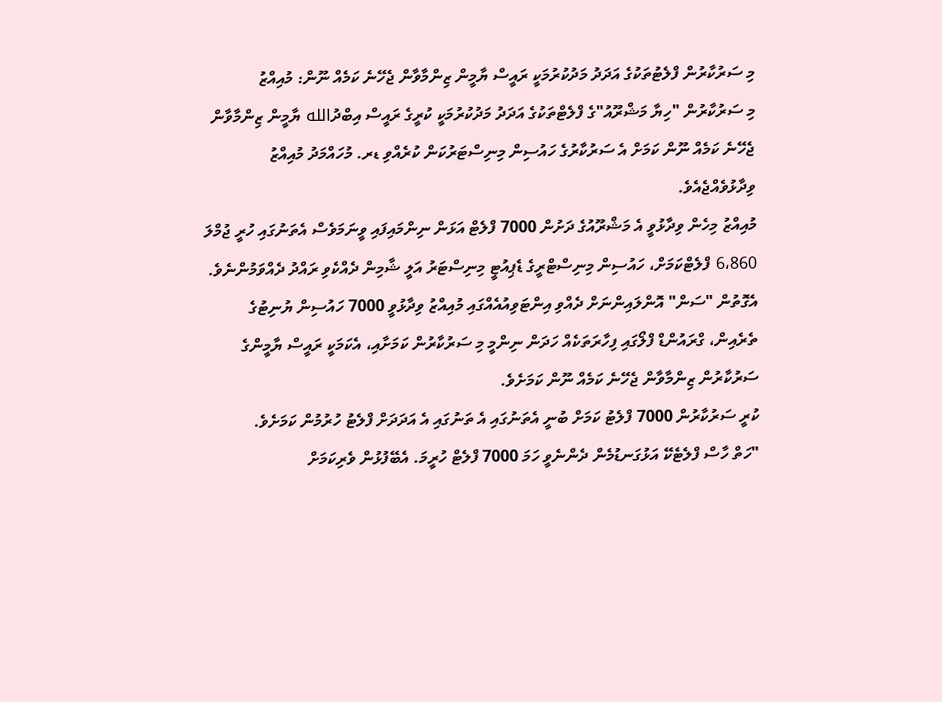މި ސަރުކާރުން ފްލެޓުތަކުގެ އަދަދު މަދުކުރުމަކީ ރައީސް ޔާމީން ޒިންމާވާން ޖެހޭނެ ކަމެއް ނޫން: މުއިއްޒު
މި ސަރުކާރުން "ހިޔާ މަޝްރޫއު"ގެ ފްލެޓްތަކުގެ އަދަދު މަދުކުރުމަކީ ކުރީގެ ރައީސް އިބްދުالله ޔާމީން ޒިންމާވާން ޖެހޭނެ ކަމެއް ނޫން ކަމަށް އެ ސަރުކާރުގެ ހައުސިން މިނިސްޓަރުކަން ކުރެއްވި ޑރ. މުހައްމަދު މުއިއްޒު ވިދާޅުވެއްޖެއެވެ.
މުއިއްޒު މިހެން ވިދާޅުވީ އެ މަޝްރޫއުގެ ދަށުން 7000 ފްލެޓް އަޅަން ނިންމައިފައި ވީނަމަވެސް އެތަނުގައި ހުރީ ޖުމްލަ 6،860 ފްލެޓްކަމަށް، ހައުސިން މިނިސްޓްރީގެ ޑެޕިއުޓީ މިނިސްޓަރު އަލީ ޝާމިން ދެއްކެވި ރައްދު ދެއްވަމުންނެވެ.
އެގޮތުން "ސަން" އޮންލައިންނަށް ދެއްވި އިންޓަވިއުއެއްގައި މުއިއްޒު ވިދާޅުވީ 7000 ހައުސިން ޔުނިޓުގެ ތެރެއިން، ގްރައުންޑް ފްލޯގައި ފިހާރަތަކެއް ހަދަން ނިންމީ މި ސަރުކާރުން ކަމަށާއި، އެކަމަކީ ރައީސް ޔާމީންގެ ސަރުކާރުން ޒިންމާވާން ޖެހޭނެ ކަމެއް ނޫން ކަމަށެވެ.
ކުރީ ސަރުކާރުން 7000 ފްލެޓު ކަމަށް ބުނީ އެތަނުގައި އެ ތަނުގައި އެ އަދަދަށް ފްލެޓު ހުރުމުން ކަމަށެވެ.
"ހަތް ހާސް ފްލެޓެކޭ އަޅުގަނޑުމެން ދެންނެވީ ހަމަ 7000 ފްލެޓް ހުރީމަ. އެބޭފުޅުން ވެރިކަމަށް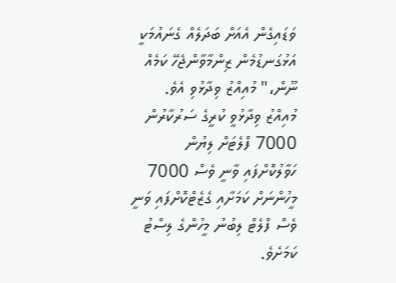ވަޑައިގެން އެއަށް ބަދަލެއް ގެނައުމަކީ އަޅުގަނޑުމެން ޒިންމާވާންޖެހޭ ކަމެއް ނޫން،" މުއިއްޒު ވިދާޅުވި އެވެ.
މުއިއްޒު ވިދާޅުވީ ކުރީގެ ސަރުކާރުން 7000 ފްލެޓަށް ލިޔުން ހަވާލުކޮށްފައި ވާނީ ވެސް 7000 މީހުންނަށް ކަމަށާއި ގެޒެޓްކޮށްފައި ވަނީ ވެސް ފްލެޓް ލިބުނު މީހުންގެ ލިސްޓު ކަމަށެވެ.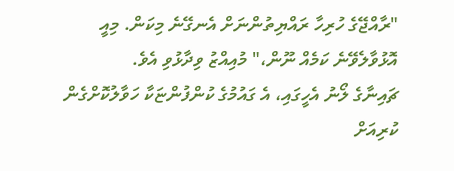"ރާއްޖޭގެ ހުރިހާ ރައްޔިތުންނަށް އެނގޭނެ މިކަން. މިއީ އޮޅުވާލެވޭނެ ކަމެއް ނޫން،" މުއިއްޒު ވިދާޅުވި އެވެ.
ޗައިނާގެ ލޯނު އެހީގައި، އެ ގައުމުގެ ކުންފުންޏަކާ ހަވާލުކޮށްގެން ކުރިއަށް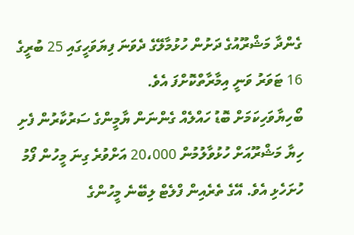ގެންދާ މަޝްރޫއުގެ ދަށުން ހުޅުމާލޭގެ ދެވަނަ ފިޔަވަހީގައި 25 ބުރީގެ 16 ޓަވަރު ވަނީ އިމާރާތްކޮށްފަ އެވެ.
ބޯހިޔާވަހިކަމަށް ބޮޑު ހައްލެއް ގެންނަން ޔާމީންގެ ސަރުކާރުން ފެށި ހިޔާ މަޝްރޫއަށް ހުޅުވާލުމުން 20،000 އަށްވުރެ ގިނަ މީހުން ފޯމު ހުށަހެޅި އެވެ. އޭގެ ތެރެއިން ފްލެޓް ލިބޭނެ މީހުންގެ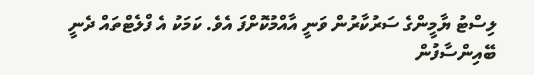ލިސްޓު ޔާމީންގެ ސަރުކާރުން ވަނީ އާއްމުކޮށްފަ އެވެ. ކަމަކު އެ ފްލެޓްތައް ދެނީ ބޭއިންސާފުން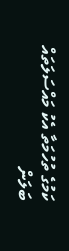ކަމުގެ ތުހުމަތާ އެކު މައްސަލަތައް ބަލަން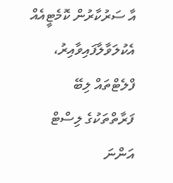އާ ސަރުކާރުން ކޮމެޓީއެއް އެކުލަވާލާފައިވާއިރު، ފްލެޓްތައް ލިބޭ ފަރާތްތަކުގެ ލިސްޓް އަންނަ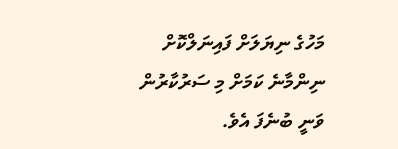މަހުގެ ނިޔަލަށް ފައިނަލްކޮށް ނިންމާނެ ކަމަށް މި ސަރުކާރުން ވަނީ ބުނެފަ އެވެ.